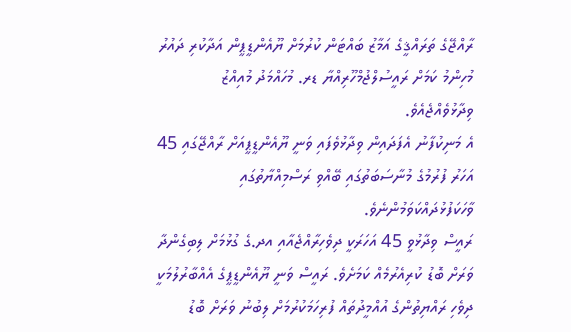ރާއްޖޭގެ ތަރައްޤީގެ އަމާޒު ބައްޓަން ކުރުމަށް ޔޫއެންޑީޕީން އަދާކުރި ދައުރު މުހިންމު ކަމަށް ރައީސުލްޖުމްހޫރިއްޔާ ޑރ. މުހައްމަދު މުއިއްޒު ވިދާޅުވެއްޖެއެވެ.
އެ މަނިކުފާނު އެފަދައިން ވިދާޅުވެފައި ވަނީ ޔޫއެންޑީޕީއަށް ރާއްޖޭގައި 45 އަހަރު ފުރުމުގެ މުނާސަބަތުގައި ބޭއްވި ރަސްމިއްޔާތުގައި ވާހަކަފުޅުދައްކަވަމުންނެވެ.
ރައީސް ވިދާޅުވީ 45 އަހަރަކީ ދިވެހިރާއްޖެއާއި އދ.ގެ ގުޅުމަށް ލިބިގެންދާ ވަރަށް ބޮޑު ކުރިއެރުމެއް ކަމަށެވެ. ރައީސް ވަނީ ޔޫއެންޑީޕީގެ އެއްބާރުލުމަކީ ދިވެހި ރައްޔިތުންގެ އުއްމީދުތައް ފުރިހަމަކުރުމަށް ލިބުނު ވަރަށް ބޮޑު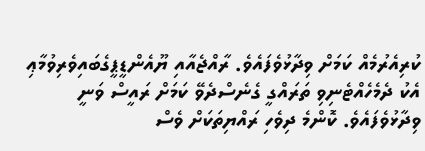ކުރިއެރުމެއް ކަމަށް ވިދާޅުވެފައެވެ. ރާއްޖެއާއި ޔޫއެންޑީޕީގެބައިވެރިވުމާޢި އެކު ދެމެހެއްޓެނިވި ތަރައްގީ ގެނެސްދެވޭ ކަމަށް ރައީސް ވަނީ ވިދާޅުވެފައެވެ. ކޮންމެ ދިވެހި ރައްޔިތަކަށް ވެސް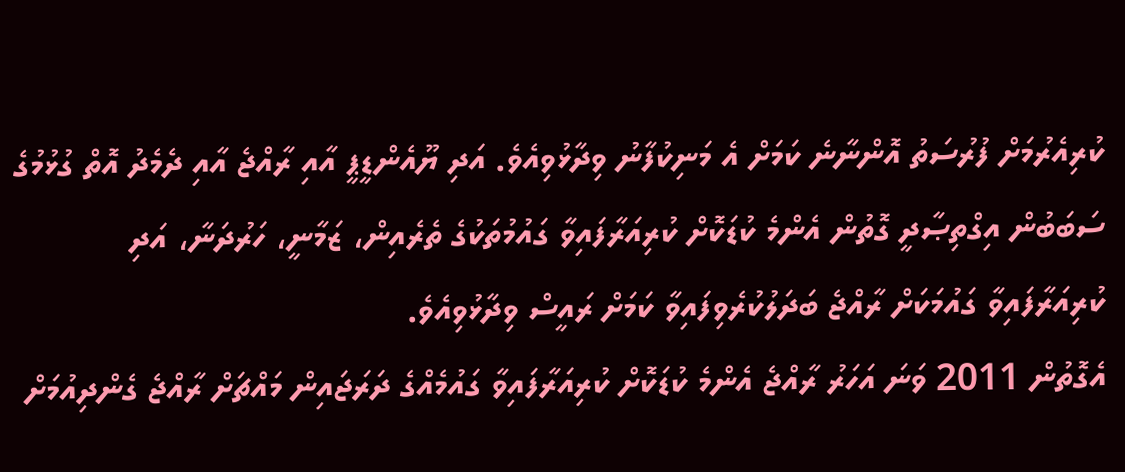ކުރިއެރުމަށް ފުރުސަތު އޮންނާނެ ކަމަށް އެ މަނިކުފާނު ވިދާޅުވިއެވެ. އަދި ޔޫއެންޑީޕީ އާއި ރާއްޖެ އާއި ދެމެދު އޮތް ގުޅުމުގެ ސަބަބުން އިގްތިޞާދީ ގޮތުން އެންމެ ކުޑަކޮށް ކުރިއަރާފައިވާ ގައުމުތަކުގެ ތެރެއިން، ޒަމާނީ، ހަރުދަނާ، އަދި ކުރިއަރާފައިވާ ގައުމަކަށް ރާއްޖެ ބަދަލުކުރެވިފައިވާ ކަމަށް ރައީސް ވިދާޅުވިއެވެ.
އެގޮތުން 2011 ވަނަ އަހަރު ރާއްޖެ އެންމެ ކުޑަކޮށް ކުރިއަރާފައިވާ ގައުމެއްގެ ދަރަޖައިން މައްޗަށް ރާއްޖެ ގެންދިއުމަށް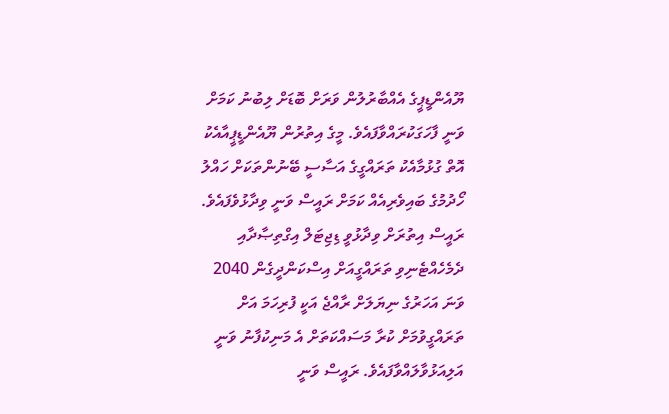ޔޫއެންޑީޕީގެ އެއްބާރުލުން ވަރަށް ބޮޑަށް ލިބުނު ކަމަށް ވަނީ ފާހަގަކުރައްވާފައެވެ. މީގެ އިތުރުން ޔޫއެންޑީޕީއާއެކު އޮތް ގުޅުމާއެކު ތަރައްގީގެ އަސާސީ ބޭނުންތަކަށް ހައްލު ހޯދުމުގެ ބައިވެރިއެއް ކަމަށް ރައީސް ވަނީ ވިދާޅުވެފައެވެ. ރައީސް އިތުރަށް ވިދާޅުވީ ޑިޖިޓަލް އިގްތިޞާދާއި ދެމެހެއްޓެނިވި ތަރައްގީއަށް އިސްކަންދީގެން 2040 ވަނަ އަހަރުގެ ނިޔަލަށް ރާއްޖެ އަކީ ފުރިހަމަ އަށް ތަރައްގީވުމަށް ކުރާ މަސައްކަތަށް އެ މަނިކުފާނު ވަނީ އަލިއަޅުވާލައްވާފައެވެ. ރައީސް ވަނީ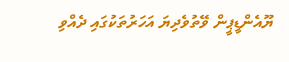ޔޫއެންޑީޕީން ވޭތުވެދިޔަ އަހަރުތަކުގައި ދެއްވި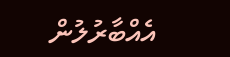އެއްބާރުލުން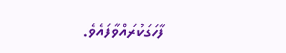ފާހަގަކުރައްވާފައެވެ.